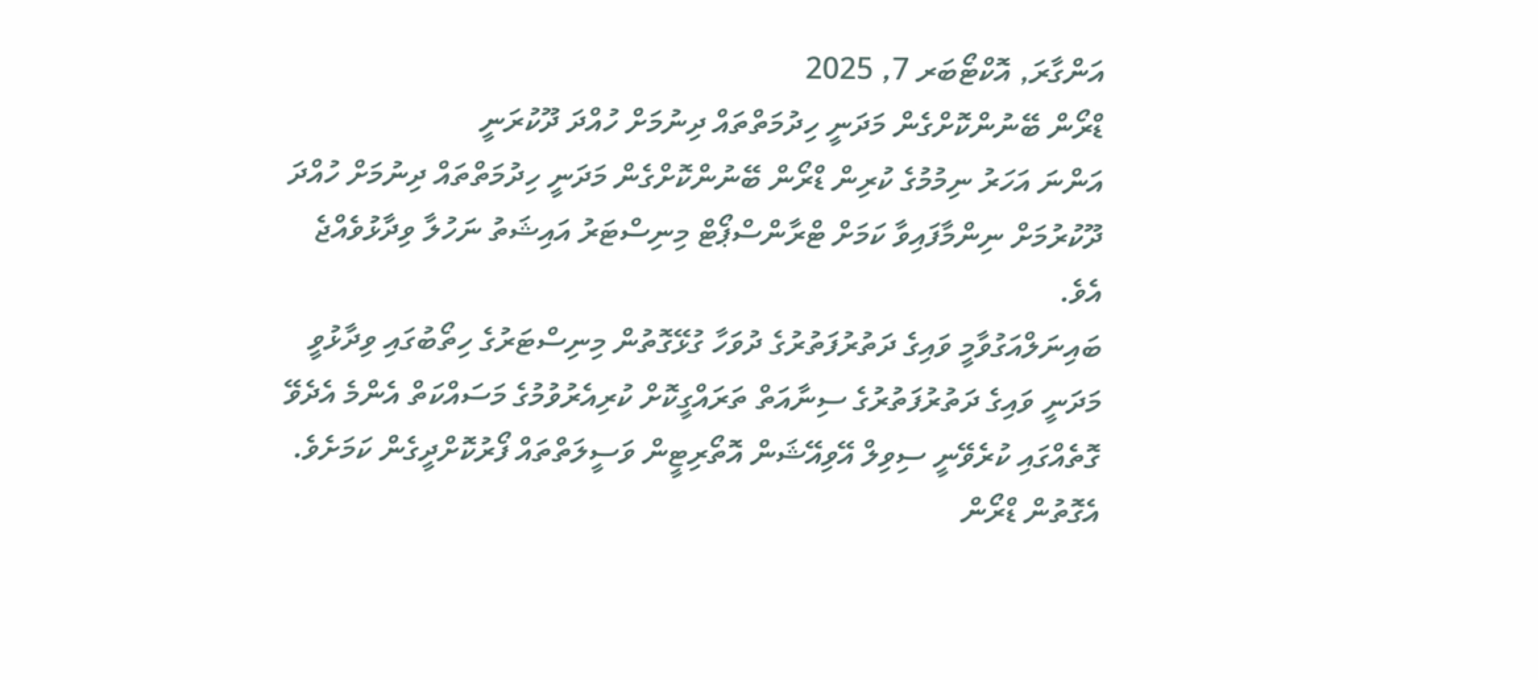އަންގާރަ, އޮކްޓޯބަރ 7, 2025
ޑްރޯން ބޭނުންކޮށްގެން މަދަނީ ހިދުމަތްތައް ދިނުމަށް ހުއްދަ ދޫކުރަނީ
އަންނަ އަހަރު ނިމުމުގެ ކުރިން ޑްރޯން ބޭނުންކޮށްގެން މަދަނީ ހިދުމަތްތައް ދިނުމަށް ހުއްދަ ދޫކުރުމަށް ނިންމާފައިވާ ކަމަށް ޓްރާންސްޕޯޓް މިނިސްޓަރު އައިޝަތު ނަހުލާ ވިދާޅުވެއްޖެ އެވެ.
ބައިނަލްއަގުވާމީ ވައިގެ ދަތުރުފަތުރުގެ ދުވަހާ ގުޅޭގޮތުން މިނިސްޓަރުގެ ހިތޯބުގައި ވިދާޅުވީ މަދަނީ ވައިގެ ދަތުރުފަތުރުގެ ސިނާއަތް ތަރައްގީކޮށް ކުރިއެރުވުމުގެ މަސައްކަތް އެންމެ އެދެވޭ ގޮތެއްގައި ކުރެވޭނީ ސިވިލް އޭވިއޭޝަން އޮތޯރިޓީން ވަސީލަތްތައް ފޯރުކޮށްދީގެން ކަމަށެވެ.
އެގޮތުން ޑްރޯން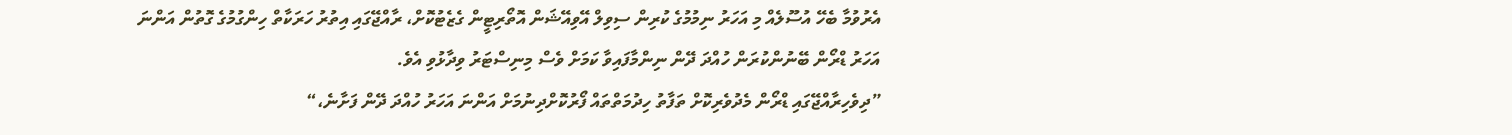އެރުވުމާ ބެހޭ އުސޫލެއް މި އަހަރު ނިމުމުގެ ކުރިން ސިވިލް އޭވިއޭޝަން އޮތޯރިޓީން ގެޒެޓުކޮށް، ރާއްޖޭގައި އިތުރު ހަރަކާތް ހިންގުމުގެ ގޮތުން އަންނަ އަހަރު ޑްރޯން ބޭނުންކުރަން ހުއްދަ ދޭން ނިންމާފައިވާ ކަމަށް ވެސް މިނިސްޓަރު ވިދާޅުވި އެވެ.
”ދިވެހިރާއްޖޭގައި ޑްރޯން މެދުވެރިކޮށް ތަފާތު ހިދުމަތްތައް ފޯރުކޮށްދިނުމަށް އަންނަ އަހަރު ހުއްދަ ދޭން ފަށާނެ،“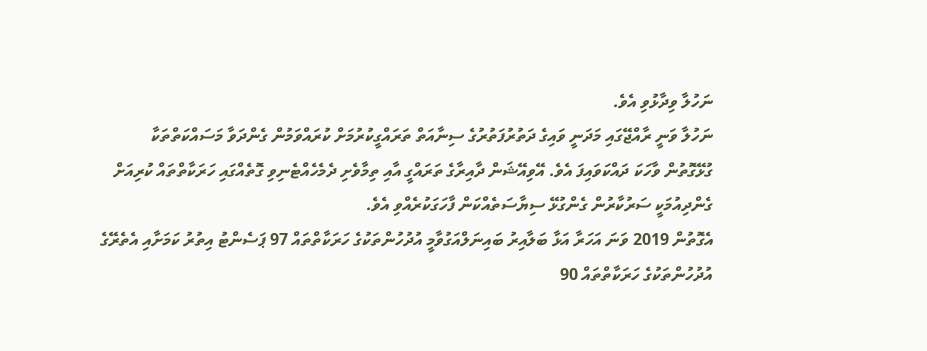ނަހުލާ ވިދާޅުވި އެވެ.
ނަހުލާ ވަނީ ރާއްޖޭގައި މަދަނީ ވައިގެ ދަތުރުފަތުރުގެ ސިނާއަތް ތަރައްގީކުރުމަށް ކުރައްވަމުން ގެންދަވާ މަސައްކަތްތަކާ ގުޅޭގޮތުން ވާހަކަ ދައްކަވައިފަ އެވެ. އޭވިއޭޝަން ދާއިރާގެ ތަރައްގީ އާއި ތިމާވެށި ދެމެހެއްޓެނިވި ގޮތެއްގައި ހަރަކާތްތައް ކުރިއަށް ގެންދިއުމަކީ ސަރުކާރުން ގެންގުޅޭ ސިޔާސަތެއްކަން ފާހަގަކުރެއްވި އެވެ.
އެގޮތުން 2019 ވަނަ އަހަރާ އަޅާ ބަލާއިރު ބައިނަލްއަގުވާމީ އުދުހުންތަކުގެ ހަރަކާތްތައް 97 ޕަސެންޓު އިތުރު ކަމަށާއި އެތެރޭގެ އުދުހުންތަކުގެ ހަރަކާތްތައް 90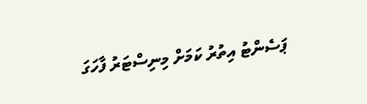ޕަސެންޓު އިތުރު ކަމަށް މިނިސްޓަރު ފާހަގަ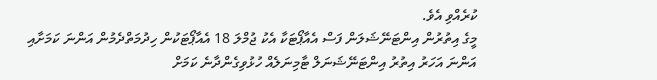ކުރެއްވި އެވެ.
މީގެ އިތުރުން އިންޓަނޭޝަލަން ފަސް އެއާޕޯޓަކާ އެކު ޖުމްލަ 18 އެއާޕޯޓަކުން ހިދުމަތްދެމުން އަންނަ ކަމަށާއި އަންނަ އަހަރު އިތުރު އިންޓަނޭޝަނަލް ޓާމިނަލެއް ހުޅުވިގެންދާނެ ކަމަށް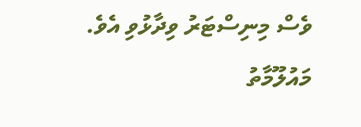ވެސް މިނިސްޓަރު ވިދާޅުވި އެވެ.
މައުލޫމާތު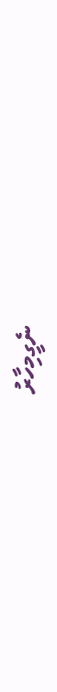ނެގީމިހާރު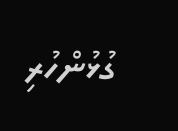ގުޅުންހުރި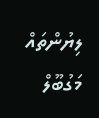ލިޔުންތައް
މަގުބޫލް